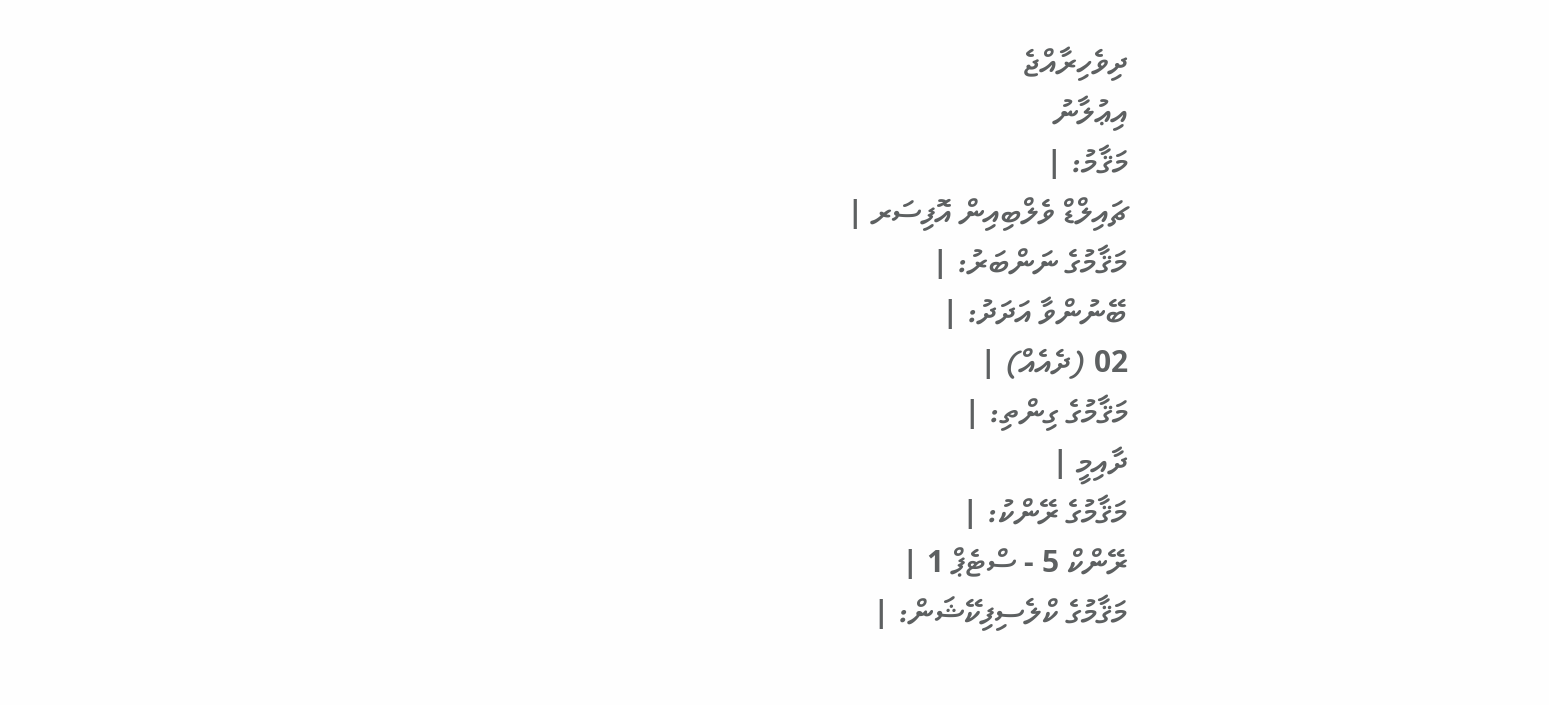ދިވެހިރާއްޖެ
އިޢުލާނު
މަޤާމު: |
ޗައިލްޑް ވެލްބިއިން އޮފިސަރ |
މަޤާމުގެ ނަންބަރު: |
ބޭނުންވާ އަދަދު: |
02 (ދެއެއް) |
މަޤާމުގެ ގިންތި: |
ދާއިމީ |
މަޤާމުގެ ރޭންކު: |
ރޭންކް 5 - ސްޓެޕް 1 |
މަޤާމުގެ ކްލެސިފިކޭޝަން: |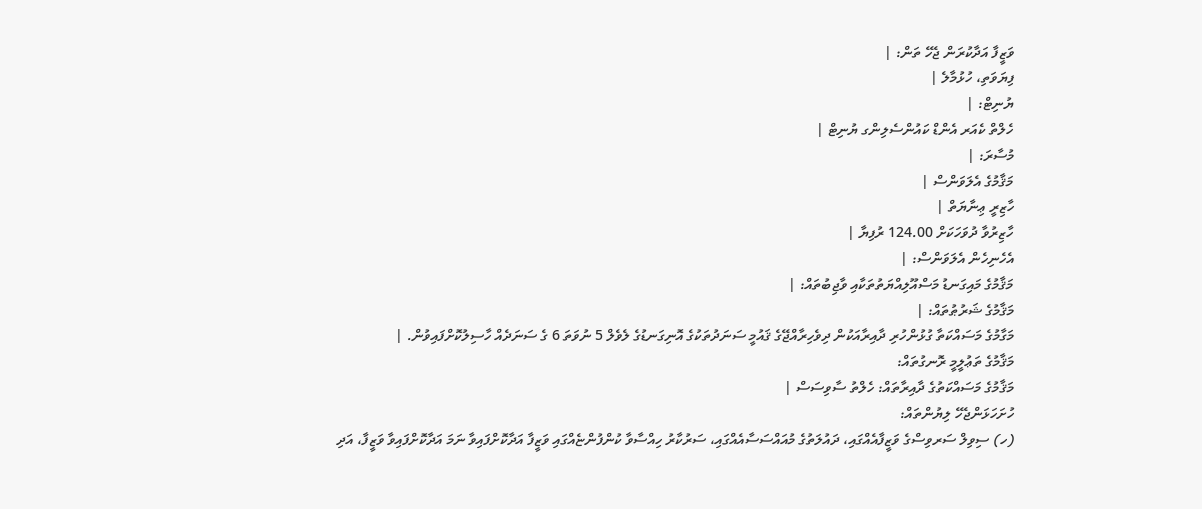ވަޒީފާ އަދާކުރަން ޖެހޭ ތަން: |
ފިޔަވަތި، ހުޅުމާލެ |
ޔުނިޓް: |
ހެލްތް ކެއަރ އެންޑް ކައުންސެލިންގ ޔުނިޓް |
މުސާރަ: |
މަޤާމުގެ އެލަވަންސް |
ހާޒިރީ ޢިނާޔަތް |
ހާޒިރުވާ ދުވަހަކަށް 124.00 ރުފިޔާ |
އެހެނިހެން އެލަވަންސް: |
މަޤާމުގެ މައިގަނޑު މަސްއޫލިއްޔަތުތަކާއި ވާޖިބުތައް: |
މަޤާމުގެ ޝަރުޠުތައް: |
މަގާމުގެ މަސައްކަތާ ގުޅުންހުރި ދާއިރާއަކުން ދިވެހިރާއްޖޭގެ ޤައުމީ ސަނަދުތަކުގެ އޮނިގަނޑުގެ ލެވެލް 5 ނުވަތަ 6 ގެ ސަނަދެއް ހާސިލުކޮށްފައިވުން. |
މަޤާމުގެ ތަޢުލީމީ ރޮނގުތައް:
މަޤާމުގެ މަސައްކަތުގެ ދާއިރާތައް: ހެލްތު ސާވިސަސް |
ހުށަހަޅަންޖެހޭ ލިޔުންތައް:
(ހ) ސިވިލް ސަރވިސްގެ ވަޒީފާއެއްގައި، ދައުލަތުގެ މުއައްސަސާއެއްގައި، ސަރުކާރު ހިއްސާވާ ކުންފުންޏެއްގައި ވަޒީފާ އަދާކޮށްފައިވާ ނަމަ އަދާކޮށްފައިވާ ވަޒީފާ، އަދި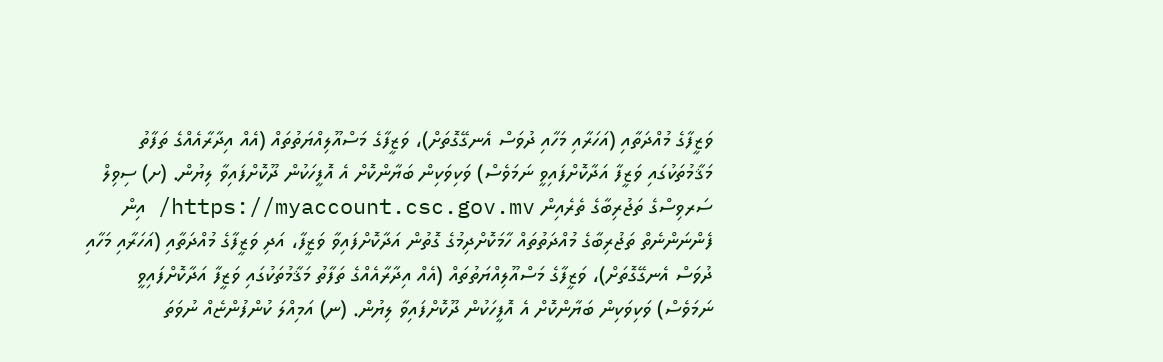ވަޒީފާގެ މުއްދަތާއި (އަހަރާއި މަހާއި ދުވަސް އެނގޭގޮތަށް)، ވަޒީފާގެ މަސްއޫލިއްޔަތުތައް (އެއް އިދާރާއެއްގެ ތަފާތު މަޤާމުތަކުގައި ވަޒީފާ އަދާކޮށްފައިވީ ނަމަވެސް) ވަކިވަކިން ބަޔާންކޮށް އެ އޮފީހަކުން ދޫކޮށްފައިވާ ލިޔުން. (ށ) ސިވިލް ސަރވިސްގެ ތަޖުރިބާގެ ތެރެއިން https://myaccount.csc.gov.mv/ އިން ފެންނަންނެތް ތަޖުރިބާގެ މުއްދަތުތައް ހާމަކޮށްދިމުގެ ގޮތުން އަދާކޮށްފައިވާ ވަޒީފާ، އަދި ވަޒީފާގެ މުއްދަތާއި (އަހަރާއި މަހާއި ދުވަސް އެނގޭގޮތަށް)، ވަޒީފާގެ މަސްއޫލިއްޔަތުތައް (އެއް އިދާރާއެއްގެ ތަފާތު މަޤާމުތަކުގައި ވަޒީފާ އަދާކޮށްފައިވީ ނަމަވެސް) ވަކިވަކިން ބަޔާންކޮށް އެ އޮފީހަކުން ދޫކޮށްފައިވާ ލިޔުން. (ނ) އަމިއްލަ ކުންފުންޏެއް ނުވަތަ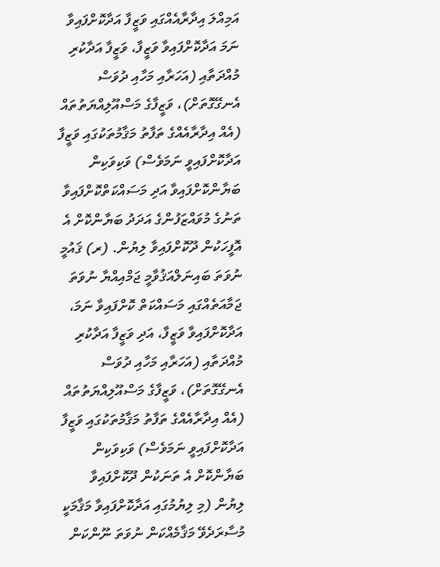އަމިއްލަ އިދާރާއެއްގައި ވަޒީފާ އަދާކޮށްފައިވާ ނަމަ އަދާކޮށްފައިވާ ވަޒީފާ، ވަޒީފާ އަދާކުރި މުއްދަތާއި (އަހަރާއި މަހާއި ދުވަސް އެނގޭގޮތަށް)، ވަޒީފާގެ މަސްއޫލިއްޔަތުތައް (އެއް އިދާރާއެއްގެ ތަފާތު މަޤާމުތަކުގައި ވަޒީފާ އަދާކޮށްފައިވީ ނަމަވެސް) ވަކިވަކިން ބަޔާންކޮށްފައިވާ އަދި މަސައްކަތްކޮށްފައިވާ ތަނުގެ މުވައްޒަފުންގެ އަދަދު ބަޔާންކޮށް އެ އޮފީހަކުން ދޫކޮށްފައިވާ ލިޔުން. (ރ) ޤައުމީ ނުވަތަ ބައިނަލްއަޤުވާމީ ޖަމްއިއްޔާ ނުވަތަ ޖަމާއަތެއްގައި މަސައްކަތް ކޮށްފައިވާ ނަމަ، އަދާކޮށްފައިވާ ވަޒީފާ، އަދި ވަޒީފާ އަދާކުރި މުއްދަތާއި (އަހަރާއި މަހާއި ދުވަސް އެނގޭގޮތަށް)، ވަޒީފާގެ މަސްއޫލިއްޔަތުތައް (އެއް އިދާރާއެއްގެ ތަފާތު މަޤާމުތަކުގައި ވަޒީފާ އަދާކޮށްފައިވީ ނަމަވެސް) ވަކިވަކިން ބަޔާންކޮށް އެ ތަނަކުން ދޫކޮށްފައިވާ ލިޔުން (މި ލިޔުމުގައި އަދާކޮށްފައިވާ މަޤާމަކީ މުސާރަދެވޭ މަޤާމެއްކަން ނުވަތަ ނޫންކަން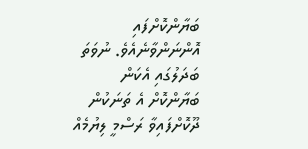ބަޔާންކޮށްފައި އޮންނަންވާނެއެވެ. ނުވަތަ ބަދަލުގައި އެކަން ބަޔާންކޮށް އެ ތަނަކުން ދޫކޮށްފައިވާ ރަސްމީ ލިޔުމެއް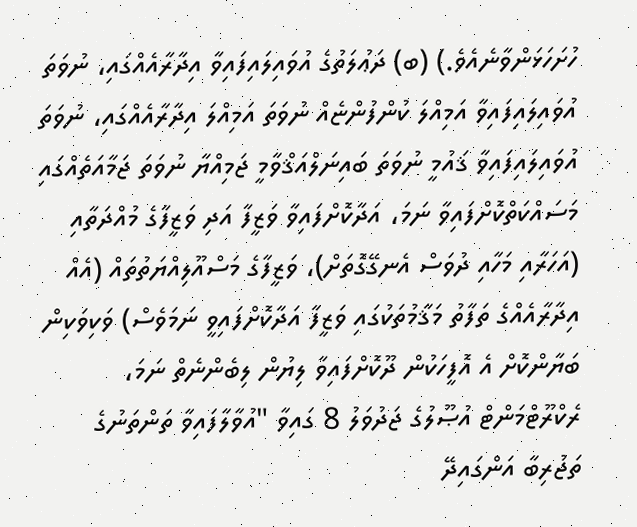ހުށަހަޅަންވާނެއެވެ.) (ބ) ދަޢުލަތުގެ އުވައިލައިފައިވާ އިދާރާއެއްގައި، ނުވަތަ އުވައިލައިފައިވާ އަމިއްލަ ކުންފުންޏެއް ނުވަތަ އަމިއްލަ އިދާރާއެއްގައި، ނުވަތަ އުވައިލައިފައިވާ ޤައުމީ ނުވަތަ ބައިނަލްއަޤްވާމީ ޖަމިއްޔާ ނުވަތަ ޖަމާއަތެއްގައި މަސައްކަތްކޮށްފައިވާ ނަމަ، އަދާކޮށްފައިވާ ވަޒީފާ އަދި ވަޒީފާގެ މުއްދަތާއި (އަހަރާއި މަހާއި ދުވަސް އެނގޭގޮތަށް)، ވަޒީފާގެ މަސްއޫލިއްޔަތުތައް (އެއް އިދާރާއެއްގެ ތަފާތު މަޤާމުތަކުގައި ވަޒީފާ އަދާކޮށްފައިވީ ނަމަވެސް) ވަކިވަކިން ބަޔާންކޮށް އެ އޮފީހަކުން ދޫކޮށްފައިވާ ލިޔުން ލިބެންނެތް ނަމަ، ރެކްރޫޓްމަންޓް އުޞޫލުގެ ޖަދުވަލު 8 ގައިވާ "އުވާލާފައިވާ ތަންތަނުގެ ތަޖުރިބާ އަންގައިދޭ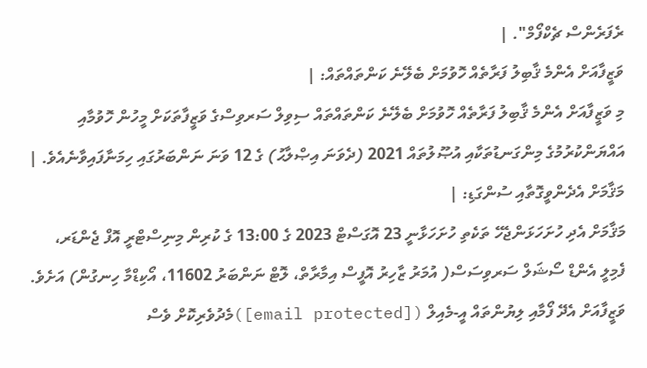ރެފަރެންސް ޗެކްފޯމް". |
ވަޒީފާއަށް އެންމެ ޤާބިލު ފަރާތެއް ހޮވުމަށް ބެލޭނެ ކަންތައްތައް: |
މި ވަޒީފާއަށް އެންމެ ޤާބިލު ފަރާތެއް ހޮވުމަށް ބެލޭނެ ކަންތައްތައް ސިވިލް ސަރވިސްގެ ވަޒީފާތަކަށް މީހުން ހޮވުމާއި އައްޔަންކުރުމުގެ މިންގަނޑުތަކާއި އުޞޫލުތައް 2021 (ދެވަނަ އިޞްލާޙު) ގެ 12 ވަނަ ނަންބަރުގައި ހިމަނާފައިވާނެއެވެ. |
މަޤާމަށް އެދެންވީގޮތާއި ސުންގަޑި: |
މަޤާމަށް އެދި ހުށަހަޅަންޖެހޭ ތަކެތި ހުށަހަޅާނީ 23 އޮގަސްޓް 2023 ގެ 13:00 ގެ ކުރިން މިނިސްޓްރީ އޮފް ޖެންޑަރ، ފެމިލީ އެންޑް ސޯޝަލް ސަރވިސަސް( އުމަރު ޒާހިރު އޮފީސް އިމާރާތް، ލޮޓް ނަންބަރު 11602، އޯކިޑްމާ ހިނގުން) އަށެވެ. ވަޒީފާއަށް އެދޭ ފޯމާއި ލިޔުންތައް އީ-މެއިލް ([email protected])މެދުވެރިކޮށް ވެސް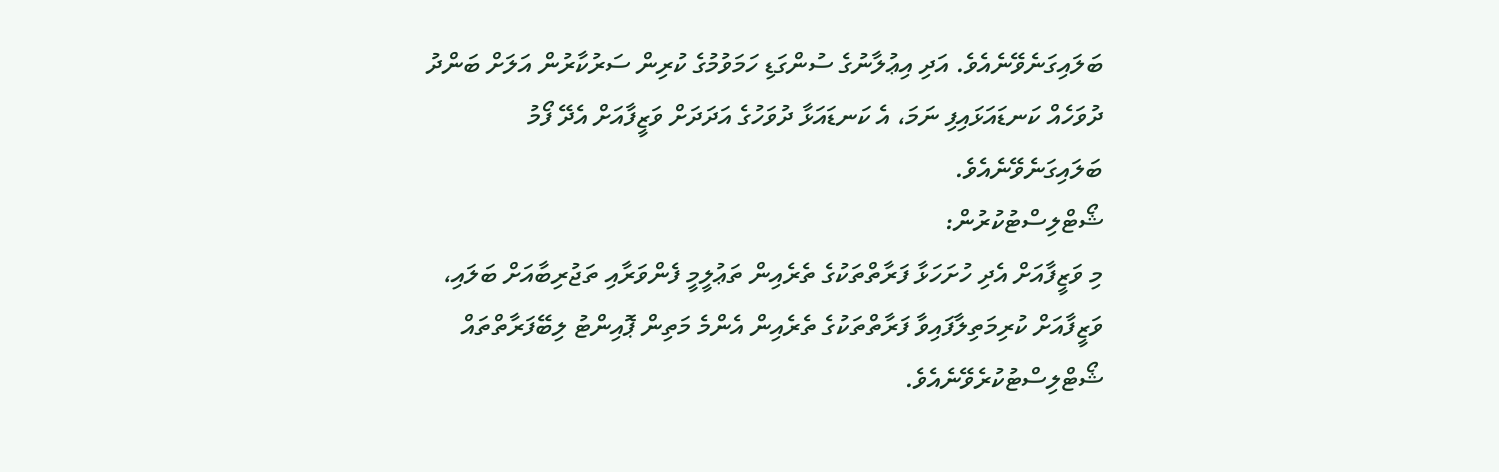ބަލައިގަނެވޭނެއެވެ. އަދި އިޢުލާނުގެ ސުންގަޑި ހަމަވުމުގެ ކުރިން ސަރުކާރުން އަލަށް ބަންދު ދުވަހެއް ކަނޑައަޅައިފި ނަމަ، އެ ކަނޑައަޅާ ދުވަހުގެ އަދަދަށް ވަޒީފާއަށް އެދޭ ފޯމު ބަލައިގަނެވޭނެއެވެ.
ޝޯޓްލިސްޓުކުރުން:
މި ވަޒީފާއަށް އެދި ހުށަހަޅާ ފަރާތްތަކުގެ ތެރެއިން ތަޢުލީމީ ފެންވަރާއި ތަޖުރިބާއަށް ބަލައި، ވަޒީފާއަށް ކުރިމަތިލާފައިވާ ފަރާތްތަކުގެ ތެރެއިން އެންމެ މަތިން ޕޮއިންޓު ލިބޭފަރާތްތައް ޝޯޓްލިސްޓުކުރެވޭނެއެވެ.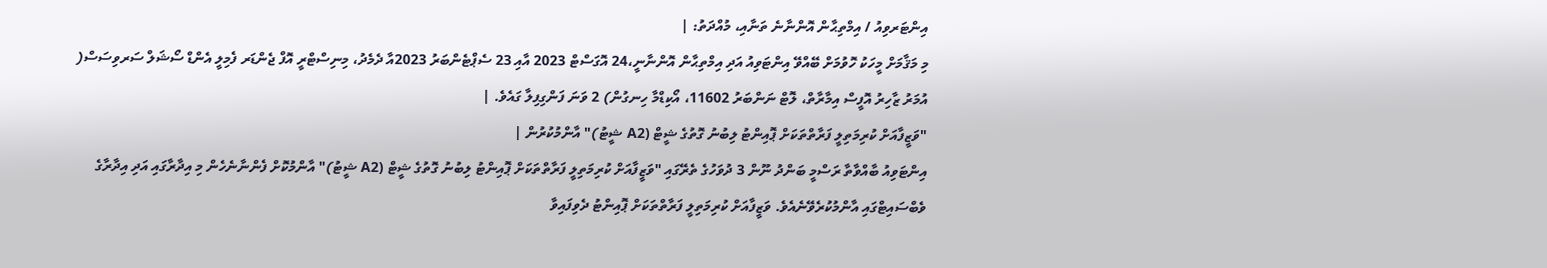އިންޓަރވިއު / އިމްތިޙާން އޮންނާނެ ތަނާއި، މުއްދަތު: |
މި މަޤާމަށް މީހަކު ހޮވުމަށް ބޭއްވޭ އިންޓަވިއު އަދި އިމްތިޙާން އޮންނާނީ،24 އޮގަސްޓް 2023 އާއި 23 ސެޕްޓެންބަރު 2023އާ ދެމެދު، މިނިސްޓްރީ އޮފް ޖެންޑަރ ފެމިލީ އެންޑް ސޯޝަލް ސަރވިސަސް( އުމަރު ޒާހިރު އޮފީސް އިމާރާތް، ލޮޓް ނަންބަރު 11602، އޯކިޑްމާ ހިނގުން) 2 ވަނަ ފަންގިފިލާ ގައެވެ. |
"ވަޒީފާއަށް ކުރިމަތިލީ ފަރާތްތަކަށް ޕޮއިންޓު ލިބުނު ގޮތުގެ ޝީޓް (A2 ޝީޓު)" އާންމުކުރުން |
އިންޓަވިއު ބާއްވާތާ ރަސްމީ ބަންދު ނޫން 3 ދުވަހުގެ ތެރޭގައި "ވަޒީފާއަށް ކުރިމަތިލީ ފަރާތްތަކަށް ޕޮއިންޓު ލިބުނު ގޮތުގެ ޝީޓް (A2 ޝީޓު)" އާންމުކޮށް ފެންނާނެހެން މި އިދާރާގައި އަދި އިދާރާގެ ވެބްސައިޓްގައި އާންމުކުރެވޭނެއެވެ. ވަޒީފާއަށް ކުރިމަތިލީ ފަރާތްތަކަށް ޕޮއިންޓު ދެވިފައިވާ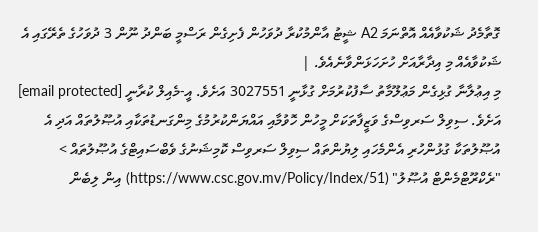ގޮތާމެދު ޝަކުވާއެއް އޮތްނަމަ A2 ޝީޓު އާންމުކުރާ ދުވަހުން ފެށިގެން ރަސްމީ ބަންދު ނޫން 3 ދުވަހުގެ ތެރޭގައި އެ ޝަކުވާއެއް މި އިދާރާއަށް ހުށަހަޅަންވާނެއެވެ. |
މި އިޢުލާނާ ގުޅިގެން މަޢުލޫމާތު ސާފުކުރުމަށް ގުޅާނީ 3027551 އަށެވެ. އީ-މެއިލް ކުރާނީ [email protected] އަށެވެ. ސިވިލް ސަރވިސްގެ ވަޒީފާތަކަށް މީހުން ހޮވުމާއި އައްޔަންކުރުމުގެ މިންގަނޑުތަކާއި އުޞޫލުތައް އަދި އެ އުޞޫލުތަކާ ގުޅުންހުރި އެންމެހައި ލިޔުންތައް ސިވިލް ސަރވިސް ކޮމިޝަނުގެ ވެބްސައިޓްގެ އުޞޫލުތައް > "ރެކްރޫޓްމެންޓް އުޞޫލު" (https://www.csc.gov.mv/Policy/Index/51) އިން ލިބެން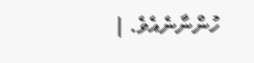ހުންނާނެއެވެ. |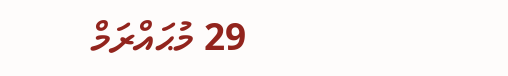29 މުޙައްރަމް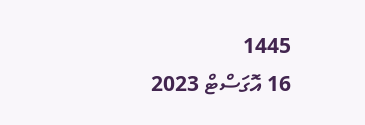1445
16 އޮގަސްޓް 2023